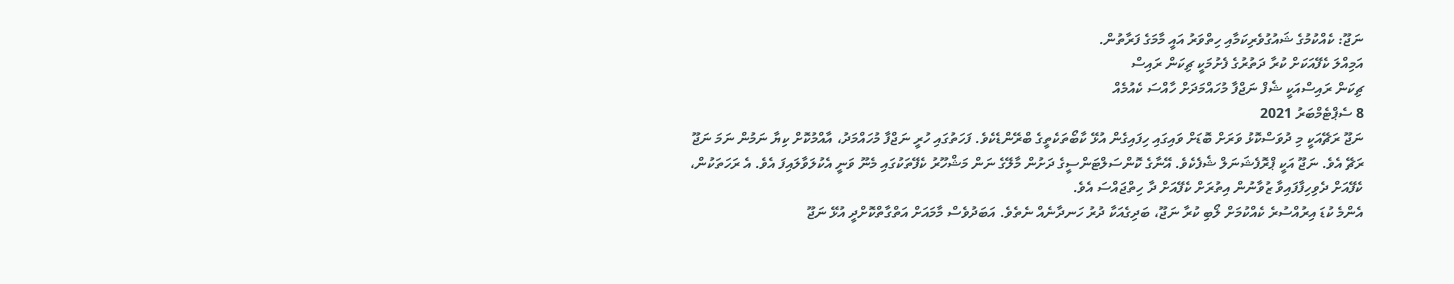ނަޖޫ: ކެއްކުމުގެ ޝައުގުވެރިކަމާއި ހިތްވަރު އައީ މާމަގެ ފަރާތުން.
އަމިއްލަ ކެފޭއަކަށް ކުރާ ދަތުރުގެ ފެށުމަކީ ޗިކަން ރައިސް
ޗިކަން ރައިސްއަކީ ޝެފް ނަޖްފާ މުހައްމަދަށް ހާއްސަ ކެއުމެއް
8 ސެޕްޓެމްބަރު 2021
ނަޖޫ ރަޗޭއަކީ މި ދުވަސްކޮޅު ވަރަށް ބޮޑަށް ވައިގައި ހިފައިގެން އުޅޭ ކާބޯތަކެތީގެ ބްރޭންޑެކެވެ. ފަހަތުގައި ހުރީ ނަޖްފާ މުހައްމަދު، އާއްމުކޮށް ކިޔާ ނަމުން ނަމަ ނަޖޫ ރަޗޭ އެވެ. ނަޖޫ އަކީ ޕްރޮފެޝަނަލް ޝެފެކެވެ. އޭނާގެ ކޮންސަލްޓަންސީގެ ދަށުން މާލޭގެ ނަން މަޝްހޫރު ކެފޭތަކުގައި މެނޫ ވަނީ އެކުލަވާލައިފަ އެވެ. އެ ރަހަތަކުން، ކެފޭއަށް ދެވިހިފާފައިވާ ޒުވާނުން އިތުރަށް ކެފޭއަށް ދާ ހިތްޖައްސަ އެވެ.
އެންމެ ކުޑަ އިރުއްސުރެ ކެއްކުމަށް ލޯބި ކުރާ ނަޖޫ، ބަދިގެއަކާ ދުރު ހަނދާނެއް ނެތެވެ. އަބަދުވެސް މާމައަށް އަތްގާތްކޮށްދީ އުޅޭ ނަޖޫ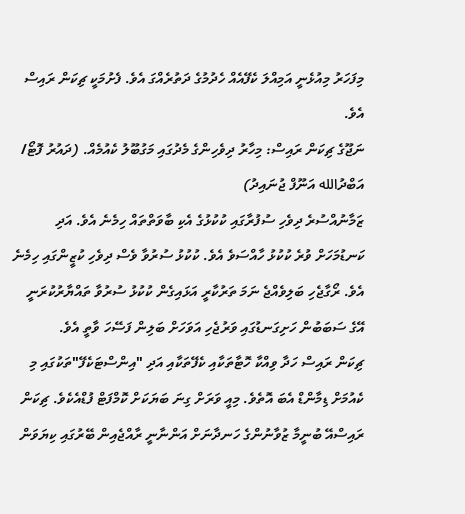މިފަހަރު މިއުޅެނީ އަމިއްލަ ކެފޭއެއް ހެދުމުގެ ދަތުރެއްގަ އެވެ. ފެށުމަކީ ޗިކަން ރައިސް އެވެ.
ނަޖޫގެ ޗިކަން ރައިސް: މިހާރު ދިވެހިންގެ މެދުގައި މަގުބޫލު ކެއުމެއް. (ދައުރު ފޮޓޯ/ އަބްދުالله އަނޫފް ޖުނައިދު)
ޒަމާނުއްސުރެ ދިވެހި ސުފުރާގައި ކުކުޅުގެ އެކި ބާވަތްތައް ހިމެނެ އެވެ. އަދި ކަނޑުމަހަށް ވުރެ ކުކުޅު ހާއްސަވެ އެވެ. ކުކުޅު ސުރުވާ ވެސް ދިވެހި ކުޒީންގައި ހިމެނެ އެވެ. ރޯގާޖެހި ބަލިވެއްޖެ ނަމަ ތަރުކާރީ އަޅައިގެން ކުކުޅު ސުރުވާ ތައްޔާރުކުރަނީ އޭގެ ސަބަބުން ހަށިގަނޑުގައި ވަރުޖެހި އަވަހަށް ބަލިން ފަސޭހަ ވާތީ އެވެ.
ޗިކަން ރައިސް ހަދާ ވިއްކާ ހޮޓާތަކާއި ކެފޭތަކާއި އަދި "އިންސްޓަކެފޭ"ތަކުގައި މި ކެއުމަށް ޑިމާންޑް އެބަ އޮތެވެ. މިއީ ވަރަށް ގިނަ ބަޔަކަށް ކޮމްފަޓް ފުޑްއެކެވެ. ޗިކަން ރައިސްއޭ ބުނީމާ ޒުވާނުންގެ ހަނދާނަށް އަންނާނީ ރާއްޖެއިން ބޭރުގައި ކިޔަވަން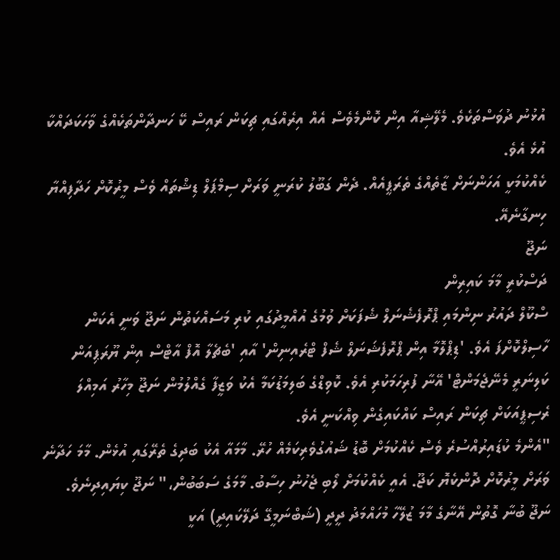އުޅުނު ދުވަސްތަކެވެ. މެލޭޝިއާ އިން ކޮންމެވެސް އެއް އިރެއްގައި ޗިކަން ރައިސް ކޭ ހަނދާންތަކެއްގެ ވާހަކަދައްކާ އުޅެ އެވެ.
ކެއްކުމަކީ އަހަންނަށް ޒާތެއްގެ ތެރަޕީއެއް. ދެން ގަބޫލު ކުރަނީ ވަރަށް ސިމްޕަލް ޑިޝްތައް ވެސް މީރުކޮށް ހަދާފިއްޔާ ހިނގާނެއޭ.
ނަޖޫ
ދަސްކުރީ މާމަ ކައިރިން
ސްކޫލް ދައުރު ނިންމައި ޕްރޮފެޝެނަލް ޝެފަކަށް ވުމުގެ އުއްމީދުގައި ކުރި މަސައްކަތުން ނަޖޫ ވަނީ އެކަން ހާސިލްކޮށްފަ އެވެ. 'ޑިޕްލޮމާ އިން ޕްރޮފެޝަނަލް ޝެފް ޓްރެއިނިން' އާއި 'ބެޗެލާ އޮފް އާޓްސް އިން ޔޫރަޕިއަން ކަލިނަރީ މެނޭޖެމަންޓް' އޭނާ ފުރިހަމަކުރި އެވެ. ކޮވިޑްގެ ބަލިމަޑުކަމާ އެކު ވަޒީފާ ގެއްލުމުން ނަޖޫ މިހާރު އަމިއްލަ ރެސިޕީއަކަށް ޗިކަން ރައިސް ކައްކައިގެން ވިއްކަނީ އެވެ.
"އެންމެ ކުޑައިރުއްސުރެ ވެސް ކެއްކުމަށް ބޮޑު ޝައުގުވެރިކަމެއް ހުރޭ. މާމައާ އެކު ބަދިގެ ތެރޭގައި އުޅެން. މާމަ ހަދާނެ ވަރަށް މީރުކޮށް ދޮންކެޔޮ ކަޖޫ. އެއީ ކެއްކުމަށް ލޯބި ޖެހުނު ހިސާބު. މާމަގެ ސަބަބުން،" ނަޖޫ ކިޔައިދިނެވެ.
ނަޖޫ ބުނާ ގޮތުން އޭނާގެ މާމަ ޒުލޭހާ މުހައްމަދު ދީދީ (ޝަބްނަމީގޭ ދަލޭކައިދީ) އަކީ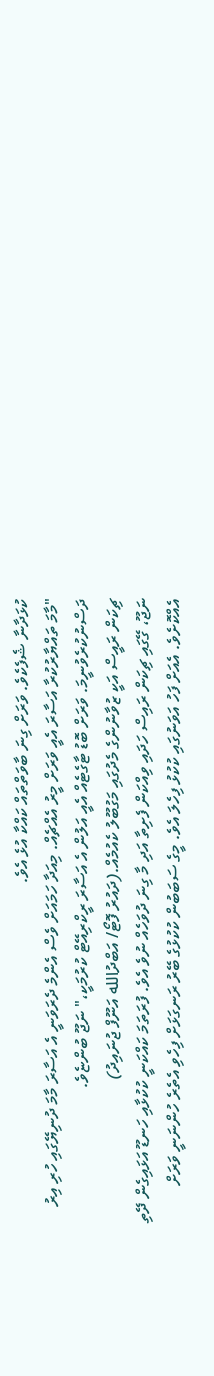ކުޅަދާނާ ޝެފެކެވެ. ވަރަށް ގިނަ ބާވަތްތައް ކައްކާ އުޅެ އެވެ.
"މާމަ ތައްޔާރުކުރާ އަސާރަ އެއީ ވަރަށް މީރު އެއްޗެއް. މިއަދާ ހަމައަށް ވެސް އެންމެ ދެރަވަނީ އެ އަސާރަ މާމަ ދުނިޔޭގައި ހުރި އިރު ދަސްނުކުރެވުނީމަ. ވަރަށް ބޮޑު ޓާގެޓެއް އެއީ އަލުން އެ އަސާރަ ރީކްރިއޭޓް ކުރުމަކީ،" ނަޖޫ ބުންޏެވެ.
ޗިކަން ރައީސް އަކީ ޒުވާނުންގެ މެދުގައި މަގުބޫލު ކެއުމެއް.(ދައުރު ފޮޓޯ/ އަބްދުالله އަނޫފް ޖުނައިދު)
ނަޖޫ، ގޭގައި ޗިކަން ރައިސް ހަދައި ވިއްކަން ފެށިތާ އަދި މާ ގިނަ ދުވަހެއް ނުވެ އެވެ. ފުރަތަމަ ކައްކަނީ ކުކުޅާއި ހަނޑޫ އަޅައިގެން ދޭތި އެއްކޮށެވެ. އެއަށް ފަހު އަވަނުގައި ކުކުޅު ފިހެލަ އެވެ. މީގެ ސަބަބުން ކުކުޅުގެ ބޭރު ރަނގަޅަށް ފިހެވި އެތެރެ ހުންނަނީ ވަރަށް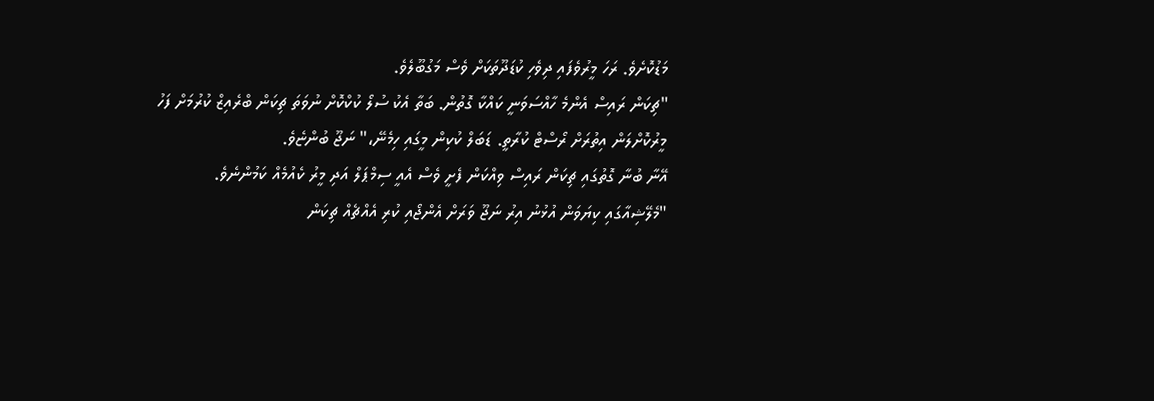މަޑުކޮށެވެ. ރަހަ މީރުވެފައި ދިވެހި ކުޑަދޫތަކަށް ވެސް މަގުބޫލެވެ.
"ޗިކަން ރައިސް އެންމެ ހާއްސަވަނީ ކައްކާ ގޮތުން. ބަތާ އެކު ސުލޯ ކުކްކޮށް ނުވަތަ ޗިކަން ބްރެއިޒް ކުރުމަށް ފަހު މީރުކޮށްލަން އިތުރަށް ރޯސްޓް ކުރާތީ. ޑަބަލް ކުކިން މީގައި ހިމެނޭ،" ނަޖޫ ބުންޏެވެ.
އޭނާ ބުނާ ގޮތުގައި ޗިކަން ރައިސް ވިއްކަން ފެށީ ވެސް އެއީ ސިމްޕަލް އަދި މީރު ކެއުމެއް ކަމުންނެވެ.
"މެލޭޝިއާގައި ކިޔަވަން އުޅުނު އިރު ނަޖޫ ވަރަށް އެންޖޯއި ކުރި އެއްޗެއް ޗިކަން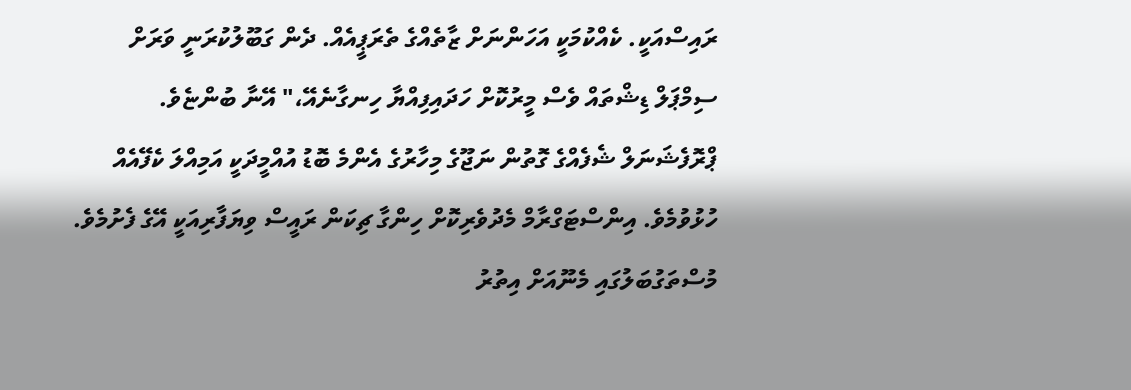ރައިސްއަކީ. ކެއްކުމަކީ އަހަންނަށް ޒާތެއްގެ ތެރަޕީއެއް. ދެން ގަބޫލުކުރަނީ ވަރަށް ސިމްޕަލް ޑިޝްތައް ވެސް މީރުކޮށް ހަދައިފިއްޔާ ހިނގާނެއޭ،" އޭނާ ބުންޏެވެ.
ޕްރޮފެޝަނަލް ޝެފެއްގެ ގޮތުން ނަޖޫގެ މިހާރުގެ އެންމެ ބޮޑު އުއްމީދަކީ އަމިއްލަ ކެފޭއެއް ހުޅުވުމެވެ. އިންސްޓަގްރާމް މެދުވެރިކޮށް ހިންގާ ޗިކަން ރައީސް ވިޔަފާރިއަކީ އޭގެ ފެށުމެވެ. މުސްތަގުބަލުގައި މެނޫއަށް އިތުރު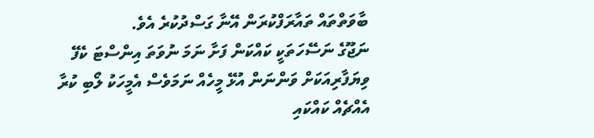ބާވަތްތައް ތައާރަފްކުރަން އޭނާ ގަސްދުކުރެ އެވެ.
ނަޖޫގެ ނަސޭހަތަކީ ކައްކަން ފަށާ ނަމަ ނުވަތަ އިންސްޓަ ކެފޭ ވިޔަފާރިއަކަށް ވަންނަން އުޅޭ މީހެއް ނަމަވެސް އެމީހަކު ލޯބި ކުރާ އެއްޗެއް ކައްކައި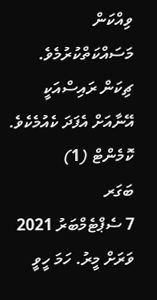ވިއްކަން މަސައްކަތްކުރުމެވެ. ޗިކަން ރައިސްއަކީ އޭނާއަށް އެފަދަ ކެއުމެކެވެ.
ކޮމެންޓް (1)
ބަގަރ
7 ސެޕްޓެމްބަރު 2021
ވަރަށް މީރު. ހަމަ ހީވީ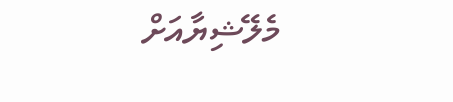މެލޭޝިޔާއަށް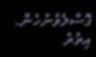ގޮސްލެވުނުހެން.
އިތުރު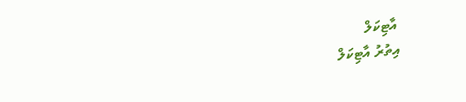އާޓިކަލް
އިތުރު އާޓިކަލް